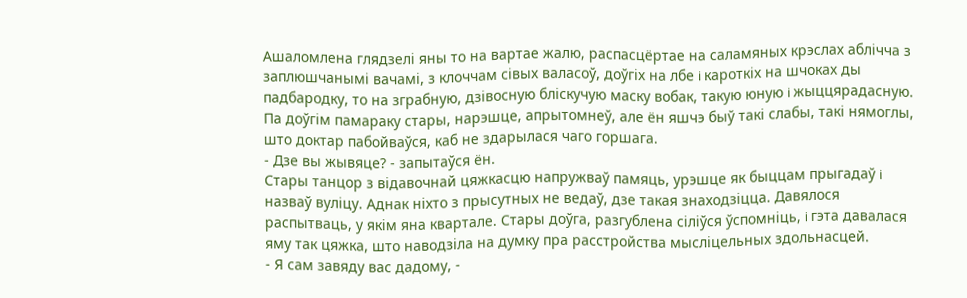Ашаломлена глядзелi яны то на вартае жалю, распасцёртае на саламяных крэслах аблiчча з заплюшчанымi вачамi, з клоччам сiвых валасоў, доўгiх на лбе i кароткiх на шчоках ды падбародку, то на зграбную, дзiвосную блiскучую маску вобак, такую юную i жыццярадасную.
Па доўгiм памараку стары, нарэшце, апрытомнеў, але ён яшчэ быў такi слабы, такi нямоглы, што доктар пабойваўся, каб не здарылася чаго горшага.
- Дзе вы жывяце? - запытаўся ён.
Стары танцор з вiдавочнай цяжкасцю напружваў памяць, урэшце як быццам прыгадаў i назваў вулiцу. Аднак нiхто з прысутных не ведаў, дзе такая знаходзiцца. Давялося распытваць, у якiм яна квартале. Стары доўга, разгублена сiлiўся ўспомнiць, i гэта давалася яму так цяжка, што наводзiла на думку пра расстройства мыслiцельных здольнасцей.
- Я сам завяду вас дадому, -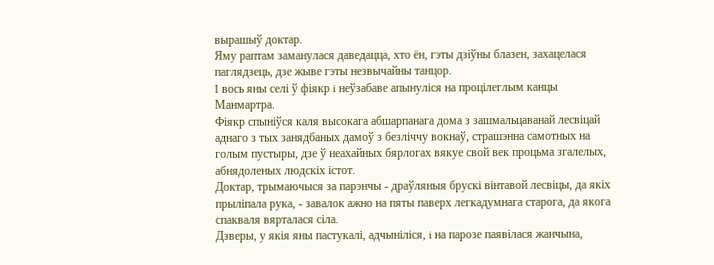вырашыў доктар.
Яму раптам заманулася даведацца, хто ён, гэты дзiўны блазен, захацелася паглядзець, дзе жыве гэты незвычайны танцор.
I вось яны селi ў фiякр i неўзабаве апынулiся на процiлеглым канцы Манмартра.
Фiякр спынiўся каля высокага абшарпанага дома з зашмальцаванай лесвiцай аднаго з тых занядбаных дамоў з безлiччу вокнаў, страшэнна самотных на голым пустыры, дзе ў неахайных бярлогах вякуе свой век процьма згалелых, абнядоленых людскiх iстот.
Доктар, трымаючыся за парэнчы - драўляныя брускi вiнтавой лесвiцы, да якiх прылiпала рука, - завалок ажно на пяты паверх легкадумнага старога, да якога спакваля вярталася сiла.
Дзверы, у якiя яны пастукалi, адчынiлiся, i на парозе паявiлася жанчына,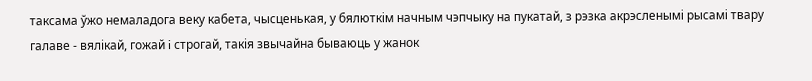таксама ўжо немаладога веку кабета, чысценькая, у бялюткiм начным чэпчыку на пукатай, з рэзка акрэсленымi рысамi твару галаве - вялiкай, гожай i строгай, такiя звычайна бываюць у жанок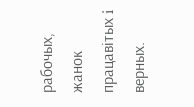рабочых, жанок працавiтых i верных.